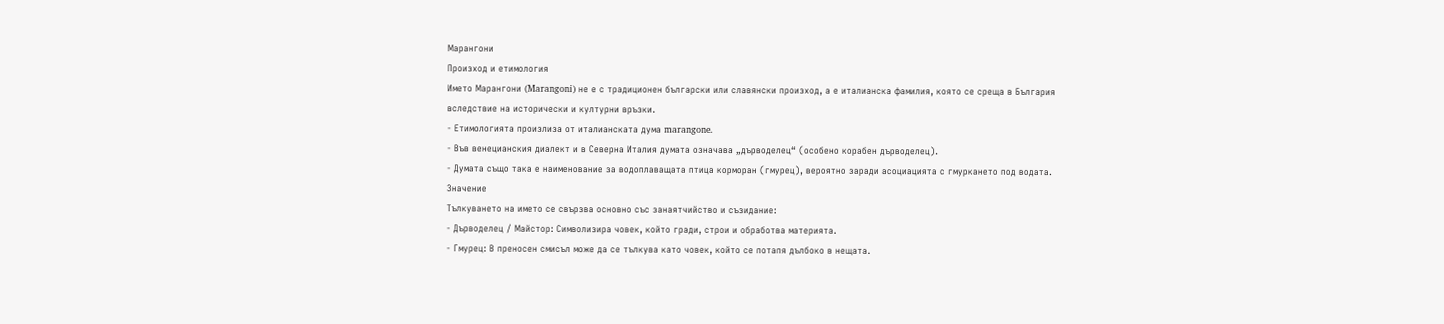Марангони
Произход и етимология
Името Марангони (Marangoni) не е с традиционен български или славянски произход, а е италианска фамилия, която се среща в България вследствие на исторически и културни връзки.
- Етимологията произлиза от италианската дума marangone.
- Във венецианския диалект и в Северна Италия думата означава „дърводелец“ (особено корабен дърводелец).
- Думата също така е наименование за водоплаващата птица корморан (гмурец), вероятно заради асоциацията с гмуркането под водата.
Значение
Тълкуването на името се свързва основно със занаятчийство и съзидание:
- Дърводелец / Майстор: Символизира човек, който гради, строи и обработва материята.
- Гмурец: В преносен смисъл може да се тълкува като човек, който се потапя дълбоко в нещата.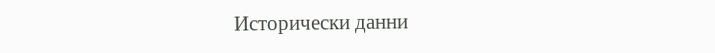Исторически данни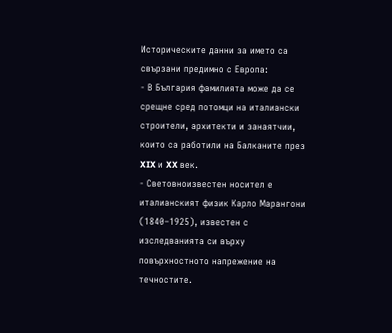Историческите данни за името са свързани предимно с Европа:
- В България фамилията може да се срещне сред потомци на италиански строители, архитекти и занаятчии, които са работили на Балканите през XIX и XX век.
- Световноизвестен носител е италианският физик Карло Марангони (1840–1925), известен с изследванията си върху повърхностното напрежение на течностите.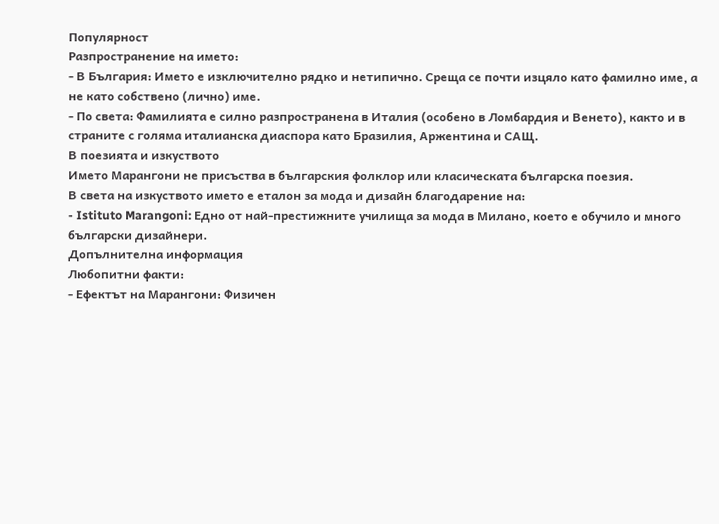Популярност
Разпространение на името:
- В България: Името е изключително рядко и нетипично. Среща се почти изцяло като фамилно име, а не като собствено (лично) име.
- По света: Фамилията е силно разпространена в Италия (особено в Ломбардия и Венето), както и в страните с голяма италианска диаспора като Бразилия, Аржентина и САЩ.
В поезията и изкуството
Името Марангони не присъства в българския фолклор или класическата българска поезия.
В света на изкуството името е еталон за мода и дизайн благодарение на:
- Istituto Marangoni: Едно от най-престижните училища за мода в Милано, което е обучило и много български дизайнери.
Допълнителна информация
Любопитни факти:
- Ефектът на Марангони: Физичен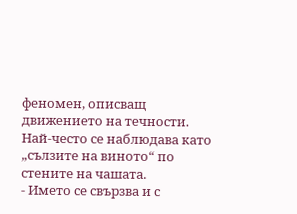феномен, описващ движението на течности. Най-често се наблюдава като „сълзите на виното“ по стените на чашата.
- Името се свързва и с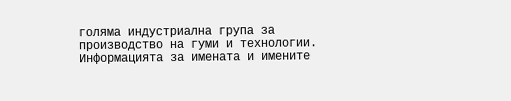голяма индустриална група за производство на гуми и технологии.
Информацията за имената и имените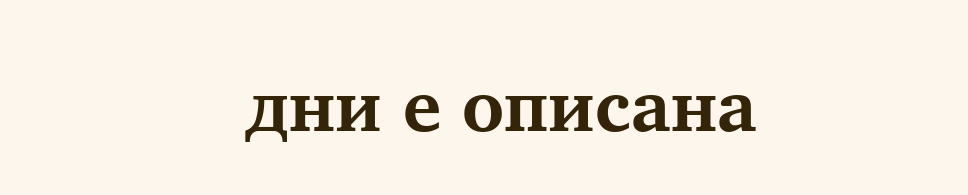дни е описана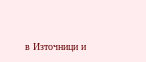в Източници и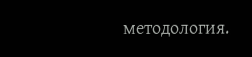методология.